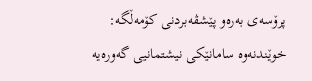پرۆسه‌ى به‌ره‌و پێشڤه‌بردنى كۆمه‌ڵگه‌: خوێندنه‌وه‌ سامانێكى نیشتمانیى گه‌وره‌یه‌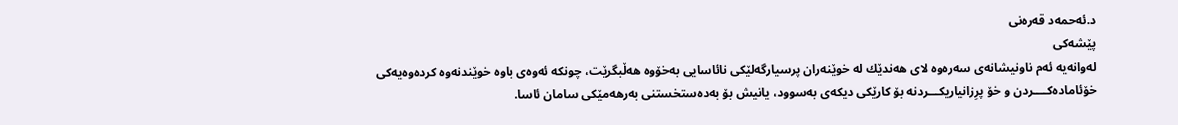د.ئه‌حمه‌د قه‌ره‌نی
پێشه‌كى
له‌وانه‌یه‌ ئه‌م ناونیشانه‌ى سه‌ره‌وه‌ لاى هه‌ندێك له‌ خوێنه‌ران پرسیارگه‌لێكى نائاسایى به‌خۆوه‌ هه‌ڵبگرێت، چونكه‌ ئه‌وه‌ى باوه‌ خوێندنه‌وه‌ كرده‌وه‌یه‌كى خۆئاماده‌كــــردن و خۆ پرِزانیاریكـــردنه‌ بۆ كارێكى دیكه‌ى به‌سوود، یانیش بۆ به‌ده‌ستخستنى به‌رهه‌مێكى سامان ئاسا.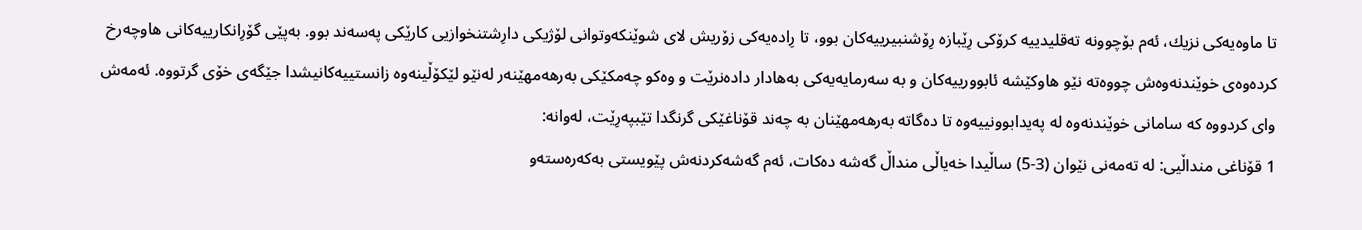تا ماوه‌یه‌كى نزیك، ئه‌م بۆچوونه‌ ته‌قلیدییه‌ كرۆكى رِێبازه‌ رِۆشنبیرییه‌كان بوو، تا رِاده‌یه‌كى زۆریش لاى شوێنكه‌وتوانى لۆژیكى دارِشتنخوازیى كارێكى په‌سه‌ند بوو. به‌پێى گۆرِانكارییه‌كانى هاوچه‌رخ كرده‌وه‌ى خوێندنه‌وه‌ش چووه‌ته‌ نێو هاوكێشه‌ ئابوورییه‌كان و به‌ سه‌رمایه‌یه‌كى به‌هادار داده‌نرێت و وه‌كو چه‌مكێكى به‌رهه‌مهێنه‌ر له‌نێو لێكۆڵینه‌وه‌ زانستییه‌كانیشدا جێگه‌ى خۆى گرتووه‌. ئه‌مه‌ش واى كردووه‌ كه‌ سامانى خوێندنه‌وه‌ له‌ په‌یدابوونییه‌وه‌ تا ده‌گاته‌ به‌رهه‌مهێنان به‌ چه‌ند قۆناغێكى گرنگدا تێبپه‌رِێت، له‌وانه‌:
1 قۆناغى منداڵیى: له‌ ته‌مه‌نى نێوان (3-5) ساڵیدا خه‌یاڵى منداڵ گه‌شه‌ ده‌كات، ئه‌م گه‌شه‌كردنه‌ش پێویستى به‌كه‌ره‌سته‌و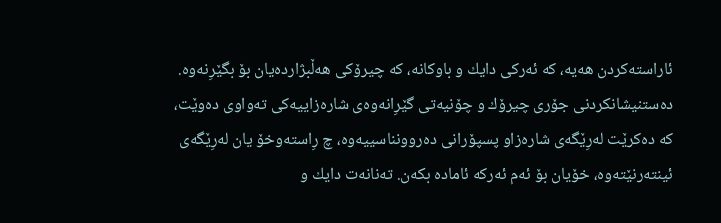ئاراسته‌كردن هه‌یه‌، كه‌ ئه‌ركى دایك و باوكانه‌، كه‌ چیرۆكى هه‌ڵبژارده‌یان بۆ بگێرِنه‌وه‌. ده‌ستنیشانكردنى جۆرى چیرۆك و چۆنیه‌تى گێرِانه‌وه‌ى شاره‌زاییه‌كى ته‌واوى ده‌وێت، كه‌ ده‌كرێت له‌رِێگه‌ى شاره‌زاو پسپۆرانى ده‌روونناسییه‌وه‌، چ رِاسته‌وخۆ یان له‌رِێگه‌ى ئینته‌رنێته‌وه‌، خۆیان بۆ ئه‌م ئه‌ركه‌ ئاماده‌ بكه‌ن. ته‌نانه‌ت دایك و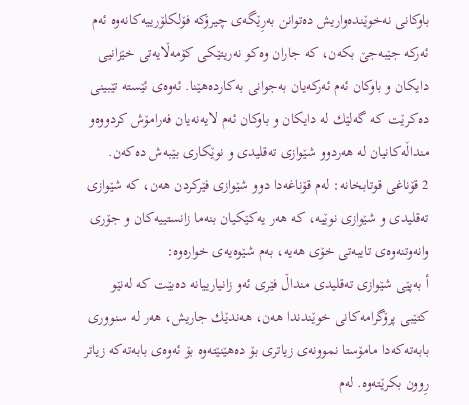باوكانى نه‌خوێنده‌واریش ده‌توانن به‌رِێگه‌ى چیرۆكه‌ فۆلكلۆرییه‌كانه‌وه‌ ئه‌م ئه‌ركه‌ جێبه‌جێ‌ بكه‌ن، كه‌ جاران وه‌كو نه‌ریتێكى كۆمه‌ڵایه‌تى خێزانیى دایكان و باوكان ئه‌م ئه‌ركه‌یان به‌جوانى به‌كارده‌هێنا. ئه‌وه‌ى ئێسته‌ تێبینى ده‌كرێت كه‌ گه‌لێك له‌ دایكان و باوكان ئه‌م لایه‌نه‌یان فه‌رامۆش كردووه‌و منداڵه‌كانیان له‌ هه‌ردوو شێوازى ته‌قلیدى و نوێكارى بێبه‌ش ده‌كه‌ن.
2 قۆناغى قوتابخانه‌: له‌م قۆناغه‌دا دوو شێوازى فێركردن هه‌ن، كه‌ شێوازى ته‌قلیدى و شێوازى نوێیه‌، كه‌ هه‌ر یه‌كێكیان بنه‌ما زانستییه‌كان و جۆرى وانه‌وتنه‌وه‌ى تایبه‌تى خۆى هه‌یه‌، به‌م شێوه‌یه‌ى خواره‌وه‌:
أ به‌پێى شێوازى ته‌قلیدى منداڵ فێرى ئه‌و زانیارییانه‌ ده‌بێت كه‌ له‌نێو كتێبى پرۆگرامه‌كانى خوێندندا هه‌ن، هه‌ندێك جاریش، هه‌ر له‌ سنوورى بابه‌ته‌كه‌دا مامۆستا نموونه‌ى زیاترى بۆ ده‌هێنێته‌وه‌ بۆ ئه‌وه‌ى بابه‌ته‌كه‌ زیاتر رِوون بكرێته‌وه‌. له‌م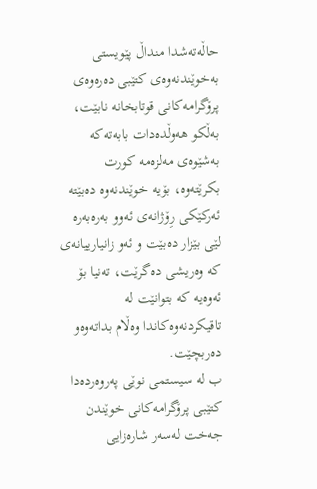حاڵه‌ته‌شدا منداڵ پێویستى به‌خوێندنه‌وه‌ى كتێبى ده‌ره‌وه‌ى پرۆگرامه‌كانى قوتابخانه‌ نابێت، به‌ڵكو هه‌وڵده‌دات بابه‌ته‌كه‌ به‌شێوه‌ى مه‌لزه‌مه‌ كورت بكرێته‌وه‌، بۆیه‌ خوێندنه‌وه‌ ده‌بێته‌ ئه‌ركێكى رِۆژانه‌ى ئه‌وو به‌ره‌به‌ره‌ لێى بێزار ده‌بێت و ئه‌و زانیارییانه‌ى كه‌ وه‌ریشی ده‌گرێت، ته‌نیا بۆ ئه‌وه‌یه‌ كه‌ بتوانێت له‌ تاقیكردنه‌وه‌كاندا وه‌ڵام بداته‌وه‌و ده‌ربچێت.
ب له‌ سیستمى نوێى په‌روه‌رده‌دا كتێبى پرۆگرامه‌كانى خوێندن جه‌خت له‌سه‌ر شاره‌زایى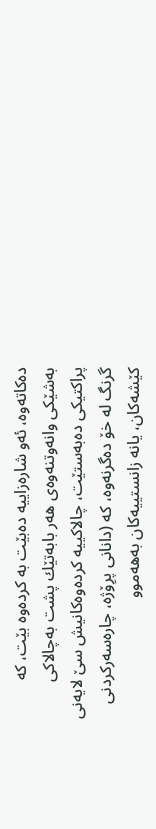ده‌كاته‌وه‌، ئه‌و شاره‌زاییه‌ ده‌بێت به‌ كرده‌وه‌ بێت، كه‌ به‌شێكى وانه‌وتنه‌وه‌ى هه‌ر بابه‌تێك پشت به‌چالاكى پراكتیكى ده‌به‌ستێت، چالاكییه‌ كرده‌وه‌كانیش سێ‌ لایه‌نى گرنگ له‌ خۆ ده‌گرنه‌وه‌، كه‌ (دانانى پرِۆژه‌، چاره‌سه‌ركردنى كێشه‌كان، یانه‌ زانستییه‌كان به‌هه‌موو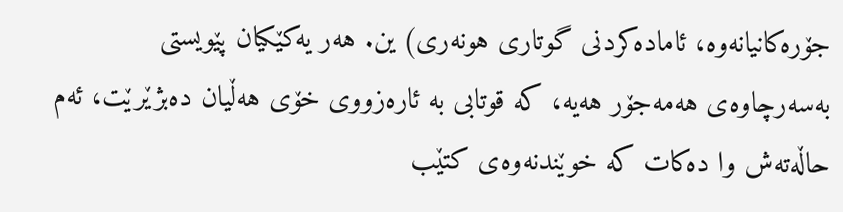جۆره‌كانیانه‌وه‌، ئاماده‌كردنى گوتارى هونه‌رى) ین. هه‌ر یه‌كێكیان پێویستى به‌سه‌رچاوه‌ى هه‌مه‌جۆر هه‌یه‌، كه‌ قوتابى به‌ ئاره‌زووى خۆى هه‌ڵیان ده‌بژێرێت، ئه‌م حاڵه‌ته‌ش وا ده‌كات كه‌ خوێندنه‌وه‌ى كتێب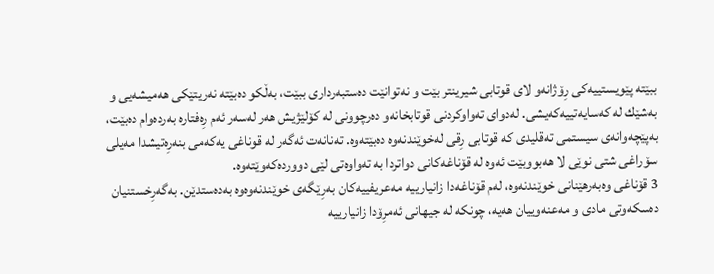ببێته‌ پێویستییه‌كى رِۆژانه‌و لاى قوتابى شیرینتر بێت و نه‌توانێت ده‌ستبه‌ردارى ببێت، به‌ڵكو ده‌بێته‌ نه‌ریتێكى هه‌میشه‌یى و به‌شێك له‌ كه‌سایه‌تییه‌كه‌یشى. له‌دواى ته‌واوكردنى قوتابخانه‌و ده‌رچوونى له‌ كۆلێژیش هه‌ر له‌سه‌ر ئه‌م رِه‌فتاره‌ به‌رده‌وام ده‌بێت، به‌پێچه‌وانه‌ى سیستمى ته‌قلیدى كه‌ قوتابى رِقى له‌خوێندنه‌وه‌ ده‌بێته‌وه‌. ته‌نانه‌ت ئه‌گه‌ر له‌ قوناغى یه‌كه‌مى بنه‌رِه‌تیشدا مه‌یلى سۆراغى شتى نوێى لا هه‌بووبێت ئه‌وه‌ له‌ قۆناغه‌كانى دواتردا به‌ ته‌واوه‌تى لێى دوورده‌كه‌وێته‌وه‌.
3 قۆناغى وه‌به‌رهێنانى خوێندنه‌وه‌، له‌م قۆناغه‌دا زانیارییه‌ مه‌عریفییه‌كان به‌رِێگه‌ى خوێندنه‌وه‌وه‌ به‌ده‌ستدێن. به‌گه‌رِخستنیان ده‌سكه‌وتى مادى و مه‌عنه‌وییان هه‌یه‌، چونكه‌ له‌ جیهانى ئه‌مرِۆدا زانیارییه‌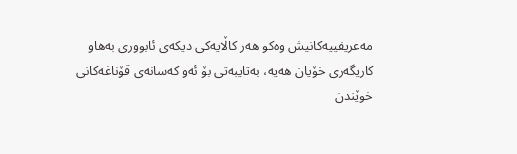مه‌عریفییه‌كانیش وه‌كو هه‌ر كاڵایه‌كى دیكه‌ى ئابوورى به‌هاو كاریگه‌رى خۆیان هه‌یه‌، به‌تایبه‌تى بۆ ئه‌و كه‌سانه‌ى قۆناغه‌كانى خوێندن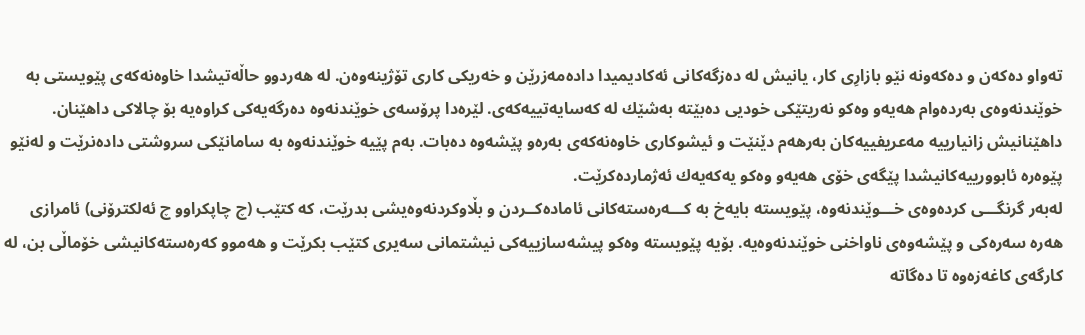ته‌واو ده‌كه‌ن و ده‌كه‌ونه‌ نێو بازارِى كار، یانیش له‌ ده‌زگه‌كانى ئه‌كادیمیدا داده‌مه‌زرێن و خه‌ریكى كارى تۆژینه‌وه‌ن. له‌ هه‌ردوو حاڵه‌تیشدا خاوه‌نه‌كه‌ى پێویستى به‌ خوێندنه‌وه‌ى به‌رده‌وام هه‌یه‌و وه‌كو نه‌ریتێكى خودیى ده‌بێته‌ به‌شێك له‌ كه‌سایه‌تییه‌كه‌ى. لێره‌دا پرۆسه‌ى خوێندنه‌وه‌ ده‌رگه‌یه‌كى كراوه‌یه‌ بۆ چالاكى داهێنان. داهێنانیش زانیارییه‌ مه‌عریفییه‌كان به‌رهه‌م دێنێت و ئیشوكارى خاوه‌نه‌كه‌ى به‌ره‌و پێشه‌وه‌ ده‌بات. به‌م پێیه‌ خوێندنه‌وه‌ به‌ سامانێكى سروشتى داده‌نرێت و له‌نێو پێوه‌ره‌ ئابوورییه‌كانیشدا پێگه‌ى خۆى هه‌یه‌و وه‌كو یه‌كه‌یه‌ك ئه‌ژمارده‌كرێت.
له‌به‌ر گرنگـــى كرده‌وه‌ى خـــوێندنه‌وه‌، پێویسته‌ بایه‌خ به‌ كـــه‌ره‌سته‌كانى ئاماده‌كــردن و بڵاوكردنه‌وه‌یشى بدرێت، كه‌ كتێب (چ چاپكراوو چ ئه‌لكترۆنى) ئامرازى هه‌ره‌ سه‌ره‌كى و پێشه‌وه‌ى ناواخنى خوێندنه‌وه‌یه‌. بۆیه‌ پێویسته‌ وه‌كو پیشه‌سازییه‌كى نیشتمانى سه‌یرى كتێب بكرێت و هه‌موو كه‌ره‌سته‌كانیشى خۆماڵى بن، له‌ كارگه‌ى كاغه‌زه‌وه‌ تا ده‌گاته‌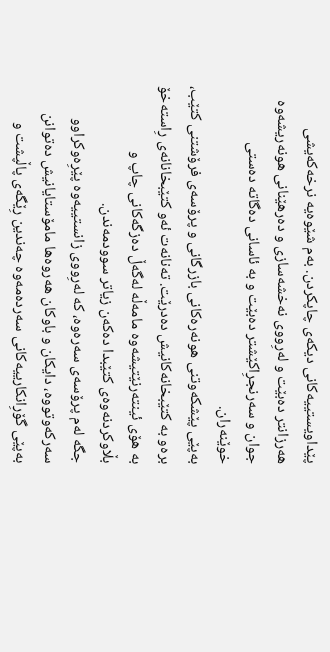پێداویستییه‌كانى دیكه‌ى چاپكردن. به‌م شێوه‌یه‌ نرخه‌كه‌یشى هه‌رزانتر ده‌بێت و له‌رِووى نه‌خشه‌سازى و ده‌رهێنانى هونه‌ریشه‌وه‌ جوان و سه‌رنجرِاكێشتر ده‌بێت و به‌ ئاسانى ده‌گاته‌ ده‌ستى خوێنه‌ران.
به‌پێى پێشكه‌وتنى هونه‌ره‌كانى بازرگانى و پرۆسه‌ى فرۆشتنى كتێب، بره‌و به‌ كتێبخانه‌كانیش ده‌درێت. ته‌نانه‌ت ئه‌و كتێبخانانه‌ى رِاسته‌خۆ به‌ هۆى ئینته‌رنێتیشه‌وه‌ مامه‌ڵه‌ له‌گه‌ڵ ده‌زگه‌كانى چاپ و بڵاوكردنه‌وه‌ى كتێبدا ده‌كه‌ن زیاتر سوودمه‌ندن.
جگه‌ له‌م پرۆسه‌ى سه‌ره‌وه‌، كه‌ له‌رِووى زانستییه‌وه‌ پێرِه‌وكراوو سه‌ركه‌وتووه‌، دایكان و باوكان هه‌روه‌ها مامۆستایانیش ده‌توانن به‌پێى گۆرِانكارییه‌كانى سه‌رده‌مه‌وه‌ چه‌ندین رِێگه‌ى پاڵپشت و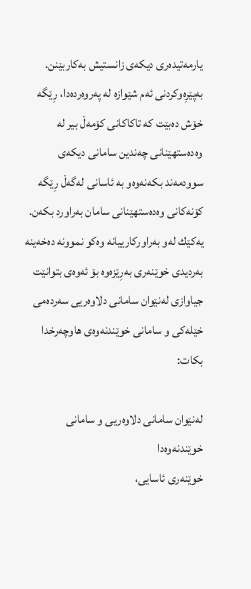یارمه‌تیده‌رى دیكه‌ى زانستیش به‌كاربێنن.
به‌پێرِه‌وكردنى ئه‌م شێوازه‌ له‌ په‌روه‌رده‌دا، رِێگه‌ خۆش ده‌بێت كه‌ تاكاكانى كۆمه‌ڵ بیر له‌ وه‌ده‌ستهێنانى چه‌ندین سامانى دیكه‌ى سوودمه‌ند بكه‌نه‌وه‌و به‌ ئاسانى له‌گه‌ڵ رِێگه‌ كۆنه‌كانى وه‌ده‌ستهێنانى سامان به‌راورد بكه‌ن. یه‌كێك له‌و به‌راوركارییانه‌ وه‌كو نموونه‌ ده‌خه‌ینه‌ به‌ردیدى خوێنه‌رى به‌رِێزه‌وه‌ بۆ ئه‌وه‌ى بتوانێت جیاوازى له‌نێوان سامانى دلاوه‌ریى سه‌رده‌مى خێله‌كى و سامانى خوێندنه‌وه‌ى هاوچه‌رخدا بكات:

له‌نێوان سامانى دلاوه‌ریى و سامانى خوێندنه‌وه‌دا
خوێنه‌رى ئاسایى،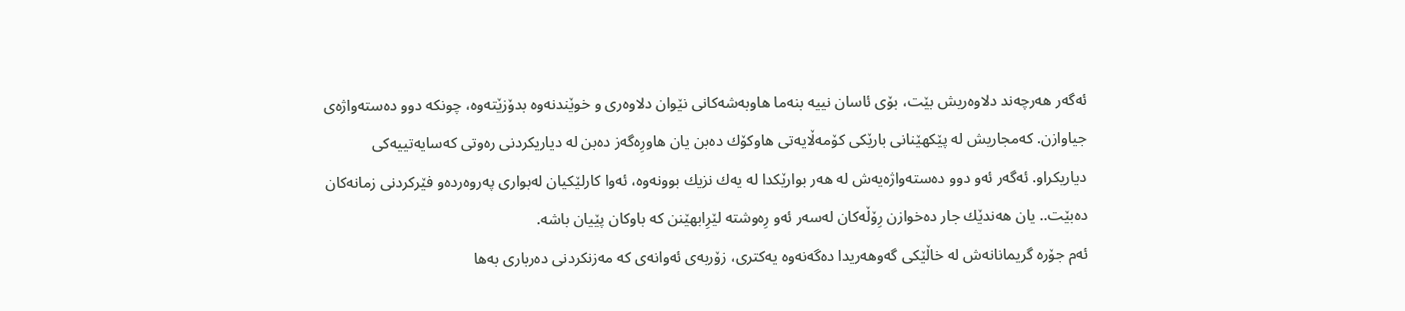ئه‌گه‌ر هه‌رچه‌ند دلاوه‌ریش بێت، بۆى ئاسان نییه‌ بنه‌ما هاوبه‌شه‌كانى نێوان دلاوه‌رى و خوێندنه‌وه‌ بدۆزێته‌وه‌، چونكه‌ دوو ده‌سته‌واژه‌ى جیاوازن. كه‌مجاریش له‌ پێكهێنانى بارێكى كۆمه‌ڵایه‌تى هاوكۆك ده‌بن یان هاورِه‌گه‌ز ده‌بن له‌ دیاریكردنى ره‌وتى كه‌سایه‌تییه‌كى دیاریكراو. ئه‌گه‌ر ئه‌و دوو ده‌سته‌واژه‌یه‌ش له‌ هه‌ر بوارێكدا له‌ یه‌ك نزیك بوونه‌وه‌، ئه‌وا كارلێكیان له‌بوارى په‌روه‌رده‌و فێركردنى زمانه‌كان ده‌بێت.. یان هه‌ندێك جار ده‌خوازن رِۆڵه‌كان له‌سه‌ر ئه‌و رِه‌وشته‌ لێرِابهێنن كه‌ باوكان پێیان باشه‌.
ئه‌م جۆره‌ گریمانانه‌ش له‌ خاڵێكى گه‌وهه‌ریدا ده‌گه‌نه‌وه‌ یه‌كترى، زۆربه‌ى ئه‌وانه‌ى كه‌ مه‌زنكردنى ده‌ربارى به‌ها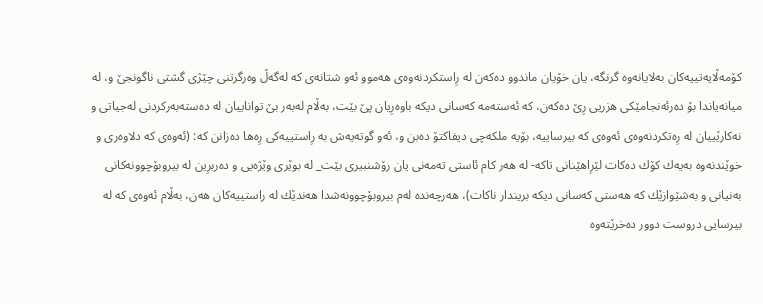كۆمه‌ڵایه‌تییه‌كان به‌لایانه‌وه‌ گرنگه‌، یان خۆیان ماندوو ده‌كه‌ن له‌ رِاستكردنه‌وه‌ى هه‌موو ئه‌و شتانه‌ى كه‌ له‌گه‌ڵ وه‌رگرتنى چێژی گشتى ناگونجێ‌ و، له‌ میانه‌یاندا بۆ ده‌رئه‌نجامێكى هزریى رِێ‌ ده‌كه‌ن، كه‌ ئه‌سته‌مه‌ كه‌سانى دیكه‌ باوه‌رِیان پێ‌ بێت، به‌ڵام له‌به‌ر بێ‌ تواناییان له‌ ده‌سته‌به‌ركردنى له‌جیاتى و نه‌كارێییان له‌ رِه‌تكردنه‌وه‌ى ئه‌وه‌ى كه‌ بیرساییه‌، بۆیه‌ ملكه‌چى دیفاكتۆ ده‌بن و، ئه‌و گوته‌یه‌ش به‌ رِاستییه‌كى رِه‌ها ده‌زانن كه‌: (ئه‌وه‌ى كه‌ دلاوه‌رى و خوێندنه‌وه‌ به‌یه‌ك كۆك ده‌كات لێرِاهێنانى تاكه‌- له‌ هه‌ر كام ئاستى ته‌مه‌نى یان رۆشنبیرى بێت_ له‌ بوێرى وێژه‌یى و ده‌ربرِین له‌ بیروبۆچوونه‌كانى به‌نیانى و به‌شێوازێك كه‌ هه‌ستى كه‌سانى دیكه‌ بریندار ناكات)، هه‌رچه‌نده‌ له‌م بیروبۆچوونه‌شدا هه‌ندێك له‌ راستییه‌كان هه‌ن، به‌ڵام ئه‌وه‌ى كه‌ له‌ بیرسایى دروست دوور ده‌خرێته‌وه‌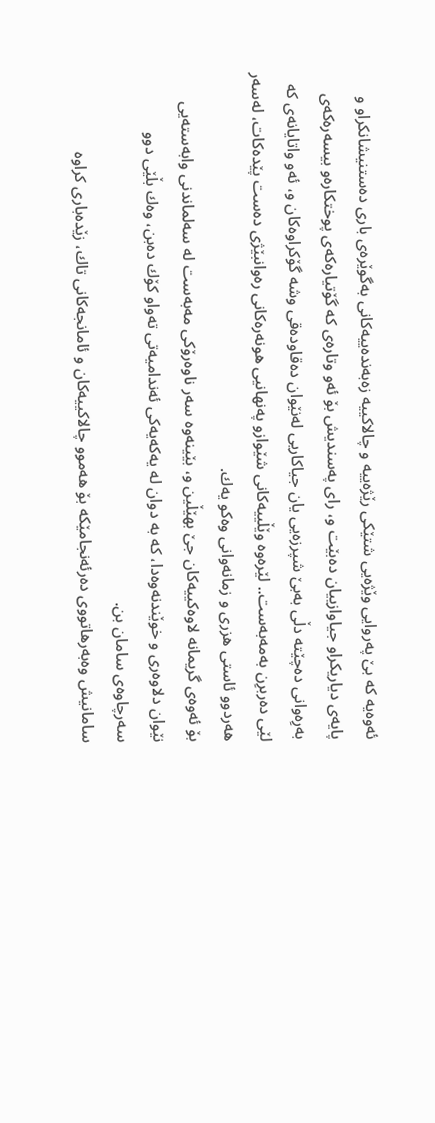ئه‌وه‌یه‌ كه‌ بێ‌ په‌روایى وێژه‌یى شتێكى رێژه‌ییه‌ و چالاكییه‌ زه‌به‌نده‌ییه‌كانى به‌گوێره‌ى بارى ده‌ستنیشانكراو و پایه‌ى دیاریكراو جیاوازییان ده‌بێت و، راى په‌سندیش بۆ ئه‌و وتاره‌ى كه‌ گۆتیاره‌كه‌ى پوختكاره‌و بیسه‌ره‌كه‌ى به‌رِه‌وانى ده‌چێته‌ دڵى به‌بێ‌ شپرزه‌یى یان جیاكاریى له‌نێوان ده‌قاوده‌قى وشه‌ گۆكراوه‌كان و، ئه‌و واتایانه‌ى كه‌ لێى ده‌ربرِن به‌مه‌به‌ست.. لێره‌وه‌ وێڵییه‌كانى شێوازو په‌نهانیى هونه‌ره‌كانى ره‌وانبێژى ده‌ست پێده‌كات، له‌سه‌ر هه‌ردوو ئاستى هزرى و زمانه‌وانى وه‌كو یه‌ك.
بۆ ئه‌وه‌ى گریمانه‌ لاوه‌كییه‌كان جێ‌ بهێڵین و، بێینه‌وه‌ سه‌ر ناوه‌رۆكى مه‌به‌ست له‌ سه‌لماندنى وابه‌سته‌یى نێوان دلاوه‌رى و خوێندنه‌وه‌دا، كه‌ به‌ دوان له‌ یه‌كه‌یه‌كى ئه‌ندامیه‌تى ته‌واو كۆك ده‌بن، وه‌ك بڵێى دوو سه‌رچاوه‌ى سامان بن.
سامانیش وه‌به‌رهاتووى ده‌رئه‌نجامێكه‌ بۆ هه‌موو چالاكییه‌كان و ئامانجه‌كانى تاك، زێده‌بارى كراوه‌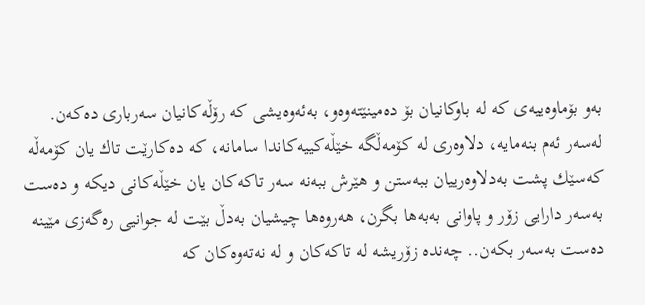به‌و بۆماوه‌ییه‌ى كه‌ له‌ باوكانیان بۆ ده‌مینێته‌وه‌و، به‌ئه‌وه‌یشى كه‌ رۆڵه‌كانیان سه‌ربارى ده‌كه‌ن.
له‌سه‌ر ئه‌م بنه‌مایه‌، دلاوه‌رى له‌ كۆمه‌ڵگه‌ خێڵه‌كییه‌كاندا سامانه‌، كه‌ ده‌كارێت تاك یان كۆمه‌ڵه‌ كه‌سێك پشت به‌دلاوه‌رییان ببه‌ستن و هێرش ببه‌نه‌ سه‌ر تاكه‌كان یان خێڵه‌كانى دیكه‌ و ده‌ست به‌سه‌ر دارایى زۆر و پاوانى به‌به‌ها بگرن، هه‌روه‌ها چیشیان به‌دڵ بێت له‌ جوانیى ره‌گه‌زى مێینه‌ ده‌ست به‌سه‌ر بكه‌ن.. چه‌نده‌ زۆریشه‌ له‌ تاكه‌كان و له‌ نه‌ته‌وه‌كان كه‌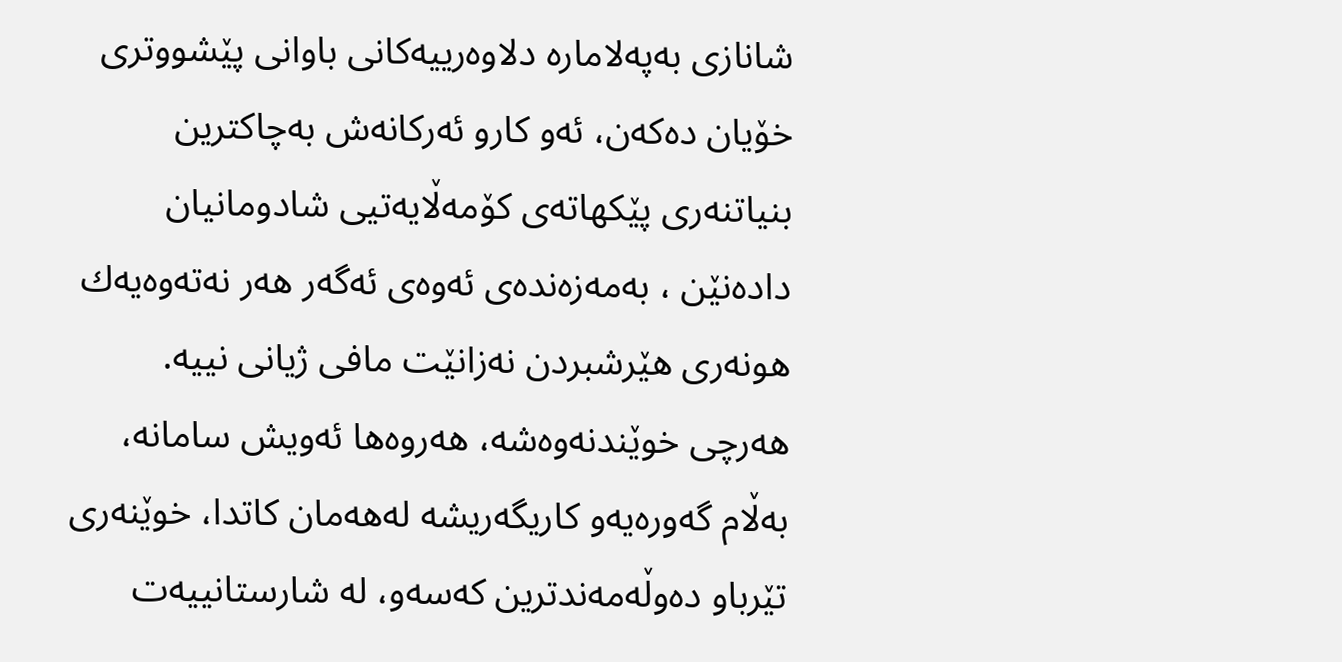شانازى به‌په‌لاماره‌ دلاوه‌رییه‌كانى باوانى پێشووترى خۆیان ده‌كه‌ن، ئه‌و كارو ئه‌ركانه‌ش به‌چاكترین بنیاتنه‌رى پێكهاته‌ى كۆمه‌ڵایه‌تیى شادومانیان داده‌نێن ، به‌مه‌زه‌نده‌ى ئه‌وه‌ى ئه‌گه‌ر هه‌ر نه‌ته‌وه‌یه‌ك هونه‌رى هێرشبردن نه‌زانێت مافى ژیانى نییه‌.
هه‌رچى خوێندنه‌وه‌شه‌، هه‌روه‌ها ئه‌ویش سامانه‌، به‌ڵام گه‌وره‌یه‌و كاریگه‌ریشه‌ له‌هه‌مان كاتدا، خوێنه‌رى تێرباو ده‌وڵه‌مه‌ندترین كه‌سه‌و، له‌ شارستانییه‌ت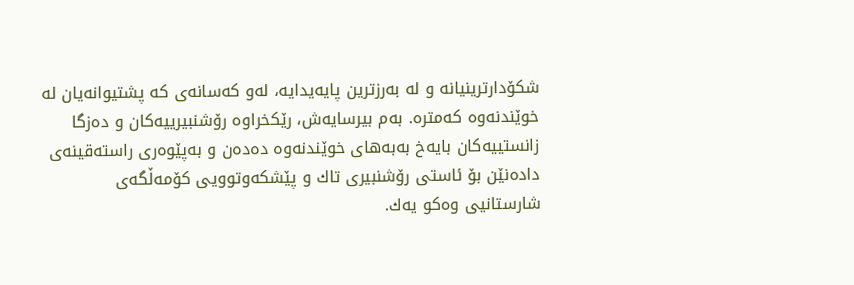شكۆدارترینیانه‌ و له‌ به‌رزترین پایه‌یدایه‌، له‌و كه‌سانه‌ى كه‌ پشتیوانه‌یان له‌ خوێندنه‌وه‌ كه‌متره‌. به‌م بیرسایه‌ش، رێكخراوه‌ رۆشنبیرییه‌كان و ده‌زگا زانستییه‌كان بایه‌خ به‌به‌هاى خوێندنه‌وه‌ ده‌ده‌ن و به‌پێوه‌رى راسته‌قینه‌ى داده‌نێن بۆ ئاستى رۆشنبیرى تاك و پێشكه‌وتوویى كۆمه‌ڵگه‌ى شارستانیى وه‌كو یه‌ك.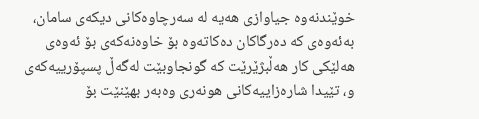خوێندنه‌وه‌ جیاوازى هه‌یه‌ له‌ سه‌رچاوه‌كانى دیكه‌ى سامان، به‌ئه‌وه‌ى كه‌ ده‌رگاكان ده‌كاته‌وه‌ بۆ خاوه‌نه‌كه‌ى بۆ ئه‌وه‌ى هه‌لێكى كار هه‌ڵبژێرێت كه‌ گونجاوبێت له‌گه‌ڵ پسپۆرییه‌كه‌ى و، تێیدا شاره‌زاییه‌كانى هونه‌رى وه‌به‌ر بهێنێت بۆ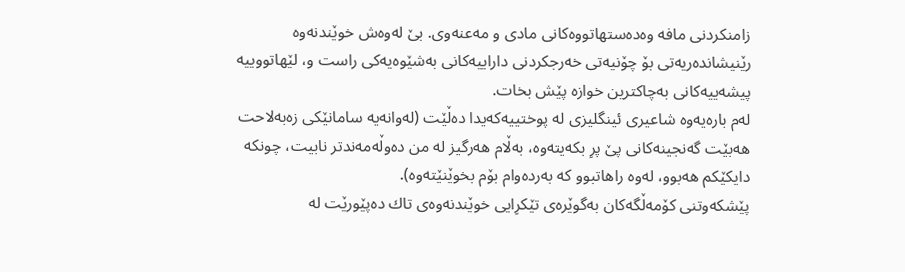زامنكردنى مافه‌ وه‌ده‌ستهاتووه‌كانى مادى و مه‌عنه‌وى. بێ‌ له‌وه‌ش خوێندنه‌وه‌ رێنیشانده‌ریه‌تى بۆ چۆنیه‌تى خه‌رجكردنى داراییه‌كانى به‌شێوه‌یه‌كى راست و، لێهاتووییه‌ پیشه‌ییه‌كانى به‌چاكترین خوازه‌ پێش بخات.
له‌م باره‌یه‌وه‌ شاعیرى ئینگلیزى له‌ پوختییه‌كه‌یدا ده‌ڵێت (له‌وانه‌یه‌ سامانێكى زه‌به‌لاحت هه‌بێت گه‌نجینه‌كانى پێ‌ پرِ بكه‌یته‌وه‌، به‌ڵام هه‌رگیز له‌ من ده‌وڵه‌مه‌ندتر نابیت، چونكه‌ دایكێكم هه‌بوو، له‌وه‌ راهاتبوو كه‌ به‌رده‌وام بۆم بخوێنێته‌وه‌).
پێشكه‌وتنى كۆمه‌ڵگه‌كان به‌گوێره‌ى تێكرِایى خوێندنه‌وه‌ى تاك ده‌پێورێت له‌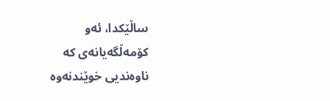ساڵێكدا، ئه‌و كۆمه‌ڵگه‌یانه‌ى كه‌ ناوه‌ندیى خوێندنه‌وه‌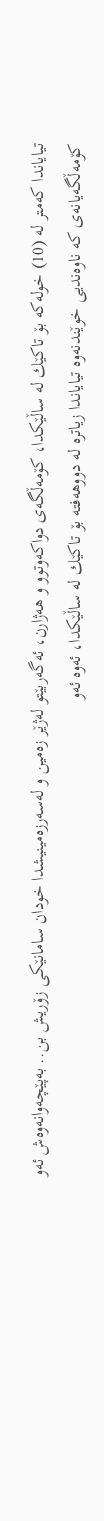تیایاندا كه‌متر له‌ (10) خوله‌كه‌ بۆ تاكێك له‌ ساڵێكدا، كۆمه‌ڵگه‌ى دواكه‌وتوو و هه‌ژارن، ئه‌گه‌ربێتو له‌ژێر زه‌مین و له‌سه‌رزه‌مینیشدا خودان سامانێكى زۆریش بن.. به‌پێچه‌وانه‌وه‌ش ئه‌و كۆمه‌ڵگه‌یانه‌ى كه‌ ناوه‌ندیى خوێندنه‌وه‌ تیایاندا زیاتره‌ له‌ دووهه‌فته‌ بۆ تاكێك له‌ ساڵێكدا، ئه‌وه‌ ئه‌و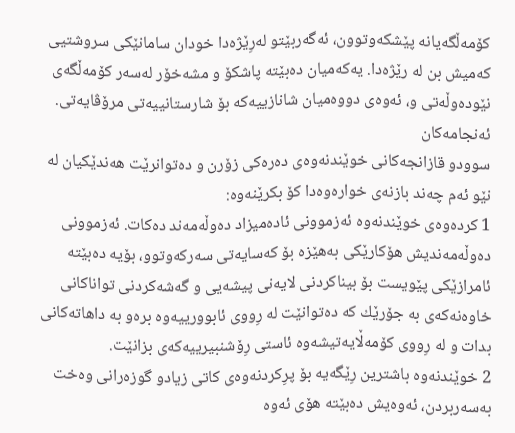كۆمه‌ڵگه‌یانه‌ پێشكه‌وتوون، ئه‌گه‌ربێتو له‌رِێژه‌دا خودان سامانێكى سروشتیى كه‌میش بن له‌ رێژه‌دا. یه‌كه‌میان ده‌بێته‌ پاشكۆ و مشه‌خۆر له‌سه‌ر كۆمه‌ڵگه‌ى نێوده‌وڵه‌تى و، ئه‌وه‌ى دووه‌میان شانازییه‌كه‌ بۆ شارستانییه‌تى مرۆڤایه‌تى.
ئه‌نجامه‌كان
سوودو قازانجه‌كانى خوێندنه‌وه‌ى ده‌ره‌كى زۆرن و ده‌توانرێت هه‌ندێكیان له‌ نێو ئه‌م چه‌ند بازنه‌ى خواره‌وه‌دا كۆ بكرێنه‌وه‌:
1 كرده‌وه‌ى خوێندنه‌وه‌ ئه‌زموونى ئاده‌میزاد ده‌وڵه‌مه‌ند ده‌كات. ئه‌زموونى ده‌وڵه‌مه‌ندیش هۆكارێكى به‌هێزه‌ بۆ كه‌سایه‌تى سه‌ركه‌وتوو، بۆیه‌ ده‌بێته‌ ئامرازێكى پێویست بۆ بیناكردنى لایه‌نى پیشه‌یى و گه‌شه‌كردنى تواناكانى خاوه‌نه‌كه‌ى به‌ جۆرێك كه‌ ده‌توانێت له‌ رِووى ئابوورییه‌وه‌ بره‌و به‌ داهاته‌كانى بدات و له‌ رِووى كۆمه‌ڵایه‌تیشه‌وه‌ ئاستى رِۆشنبیرییه‌كه‌ى بزانێت.
2 خوێندنه‌وه‌ باشترین رِێگه‌یه‌ بۆ پرِكردنه‌وه‌ى كاتى زیادو گوزه‌رانى وه‌خت به‌سه‌ربردن، ئه‌وه‌یش ده‌بێته‌ هۆى ئه‌وه‌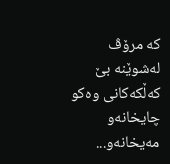كه‌ مرۆڤ له‌شوێنه‌ بێ كه‌ڵكه‌كانى وه‌كو چایخانه‌و مه‌یخانه‌و...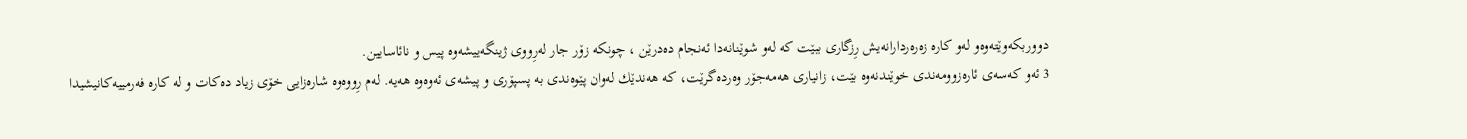دووربكه‌وێته‌وه‌و له‌و كاره‌ زه‌ره‌ردارانه‌یش رِزگارى ببێت كه‌ له‌و شوێنانه‌دا ئه‌نجام ده‌درێن ، چونكه‌ زۆر جار له‌رِووى ژینگه‌ییشه‌وه‌ پیس و نائاسایین.
3 ئه‌و كه‌سه‌ى ئاره‌زوومه‌ندى خوێندنه‌وه‌ بێت، زانیارى هه‌مه‌جۆر وه‌رده‌گرێت، كه‌ هه‌ندێك له‌وان پێوه‌ندى به‌ پسپۆرى و پیشه‌ى ئه‌وه‌وه‌ هه‌یه‌. له‌م رِووه‌وه‌ شاره‌زایى خۆى زیاد ده‌كات و له‌ كاره‌ فه‌رمییه‌كانیشیدا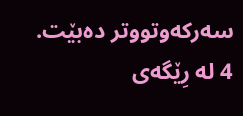سه‌ركه‌وتووتر ده‌بێت.
4 له‌ رِێگه‌ى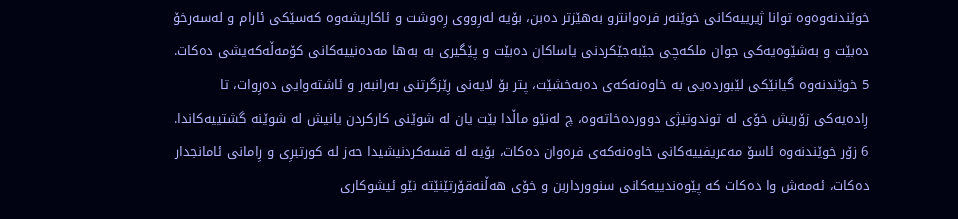خوێندنه‌وه‌وه‌ توانا ژیرییه‌كانى خوێنه‌ر فره‌وانترو به‌هێزتر ده‌بن، بۆیه‌ له‌رِووى رِه‌وشت و ئاكاریشه‌وه‌ كه‌سێكى ئارام و له‌سه‌رخۆ ده‌بێت و به‌شێوه‌یه‌كى جوان ملكه‌چى جێبه‌جێكردنى یاساكان ده‌بێت و پێگیرى به‌ به‌ها مه‌ده‌نییه‌كانى كۆمه‌ڵه‌كه‌یشى ده‌كات.
5 خوێندنه‌وه‌ گیانێكى لێبورده‌یى به‌ خاوه‌نه‌كه‌ى ده‌به‌خشێت، پتر بۆ لایه‌نى رِێزگرتنى به‌رانبه‌ر و ئاشته‌وایى ده‌رِوات، تا رِاده‌یه‌كى زۆریش خۆى له‌ توندوتیژى دوورده‌خاته‌وه‌، چ له‌نێو ماڵدا بێت یان له‌ شوێنى كاركردن یانیش له‌ شوێنه‌ گشتییه‌كاندا.
6 زۆر خوێندنه‌وه‌ ئاسۆ مه‌عریفییه‌كانى خاوه‌نه‌كه‌ى فره‌وان ده‌كات، بۆیه‌ له‌ قسه‌كردنیشیدا حه‌ز له‌ كورتبرِى و رِامانى ئامانجدار ده‌كات، ئه‌مه‌ش وا ده‌كات كه‌ پێوه‌ندییه‌كانى سنوورداربن و خۆى هه‌ڵنه‌قۆرتێنێته‌ نێو ئیشوكارى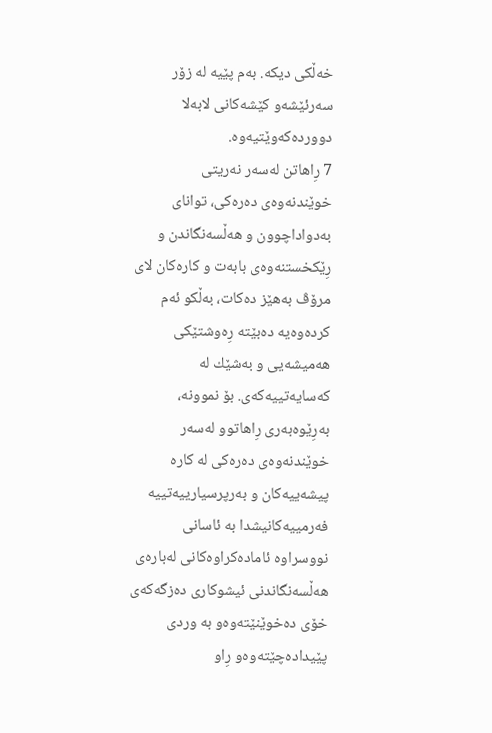خه‌ڵكى دیكه‌. به‌م پێیه‌ له‌ زۆر سه‌رئێشه‌و كێشه‌كانى لابه‌لا دوورده‌كه‌وێتیه‌وه‌.
7 رِاهاتن له‌سه‌ر نه‌ریتى خوێندنه‌وه‌ى ده‌ره‌كى، تواناى به‌دواداچوون و هه‌ڵسه‌نگاندن و رِێكخستنه‌وه‌ى بابه‌ت و كاره‌كان لاى مرۆڤ به‌هێز ده‌كات، به‌ڵكو ئه‌م كرده‌وه‌یه‌ ده‌بێته‌ رِه‌وشتێكى هه‌میشه‌یى و به‌شێك له‌ كه‌سایه‌تییه‌كه‌ى. بۆ نموونه‌، به‌رِێوه‌به‌رى رِاهاتوو له‌سه‌ر خوێندنه‌وه‌ى ده‌ره‌كى له‌ كاره‌ پیشه‌ییه‌كان و به‌رپرسیارییه‌تییه‌ فه‌رمییه‌كانیشدا به‌ ئاسانى نووسراوه‌ ئاماده‌كراوه‌كانى له‌باره‌ى هه‌ڵسه‌نگاندنى ئیشوكارى ده‌زگه‌كه‌ى خۆى ده‌خوێنێته‌وه‌و به‌ وردى پێیداده‌چێته‌وه‌و رِاو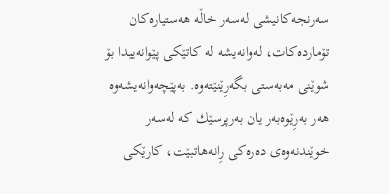سه‌رنجه‌كانیشى له‌سه‌ر خاڵه‌ هه‌ستیاره‌كان تۆمارده‌كات، له‌وانه‌یشه‌ له‌ كاتێكى پێوانه‌ییدا بۆ شوێنى مه‌به‌ستى بگه‌رِێنێته‌وه‌. به‌پێچه‌وانه‌یشه‌وه‌ هه‌ر به‌رِێوه‌به‌ر یان به‌رپرسێك كه‌ له‌سه‌ر خوێندنه‌وه‌ى ده‌ره‌كى رِانه‌هاتبێت، كارێكى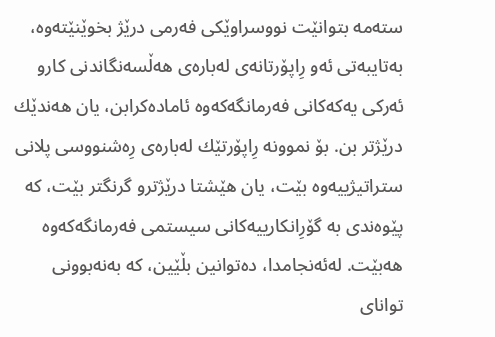سته‌مه‌ بتوانێت نووسراوێكى فه‌رمى درێژ بخوێنێته‌وه‌، به‌تایبه‌تى ئه‌و رِاپۆرتانه‌ى له‌باره‌ى هه‌ڵسه‌نگاندنى كارو ئه‌ركى یه‌كه‌كانى فه‌رمانگه‌كه‌وه‌ ئاماده‌كرابن، یان هه‌ندێك درێژتر بن. بۆ نموونه‌ رِاپۆرتێك له‌باره‌ى رِه‌شنووسى پلانى ستراتیژییه‌وه‌ بێت، یان هێشتا درێژترو گرنگتر بێت، كه‌ پێوه‌ندى به‌ گۆرِانكارییه‌كانى سیستمى فه‌رمانگه‌كه‌وه‌ هه‌بێت. له‌ئه‌نجامدا، ده‌توانین بڵێین، كه‌ به‌نه‌بوونى تواناى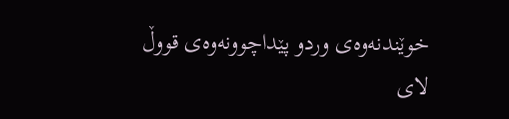خوێندنه‌وه‌ى وردو پێداچوونه‌وه‌ى قووڵ لاى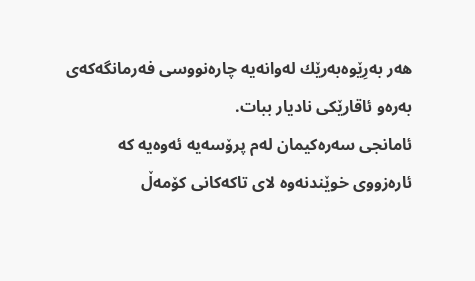هه‌ر به‌رِێوه‌به‌رێك له‌وانه‌یه‌ چاره‌نووسى فه‌رمانگه‌كه‌ى به‌ره‌و ئاقارێكى نادیار ببات.
ئامانجى سه‌ره‌كیمان له‌م پرۆسه‌یه‌ ئه‌وه‌یه‌ كه‌ ئاره‌زووى خوێندنه‌وه‌ لاى تاكه‌كانى كۆمه‌ڵ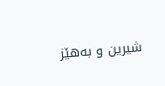شیرین و به‌هێز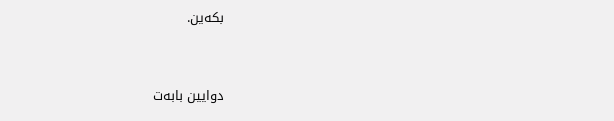بكه‌ین.



دوایین بابەت